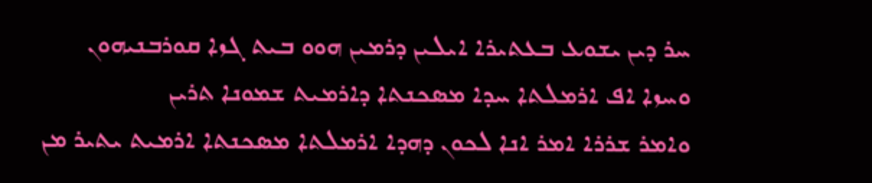ܚܪ ܕܝܢ ܝܫܘܥ ܒܥܬܝܪܐ ܐܝܠܝܢ ܕܪܡܝܢ ܗܘܘ ܒܝܬ ܓܙܐ ܩܘܪܒܢܝܗܘܢ
ܘܚܙܐ ܐܦ ܐܪܡܠܬܐ ܚܕܐ ܡܣܟܢܬܐ ܕܐܪܡܝܬ ܫܡܘܢܐ ܬܪܝܢ
ܘܐܡܪ ܫܪܪܐ ܐܡܪ ܐܢܐ ܠܟܘܢ ܕܗܕܐ ܐܪܡܠܬܐ ܡܣܟܢܬܐ ܐܪܡܝܬ ܝܬܝܪ ܡܢ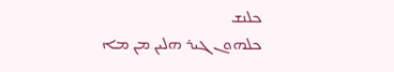ܟܠܢܫ
ܟܠܗܘܢ ܓܝܪ ܗܠܝܢ ܡܢ ܡܐ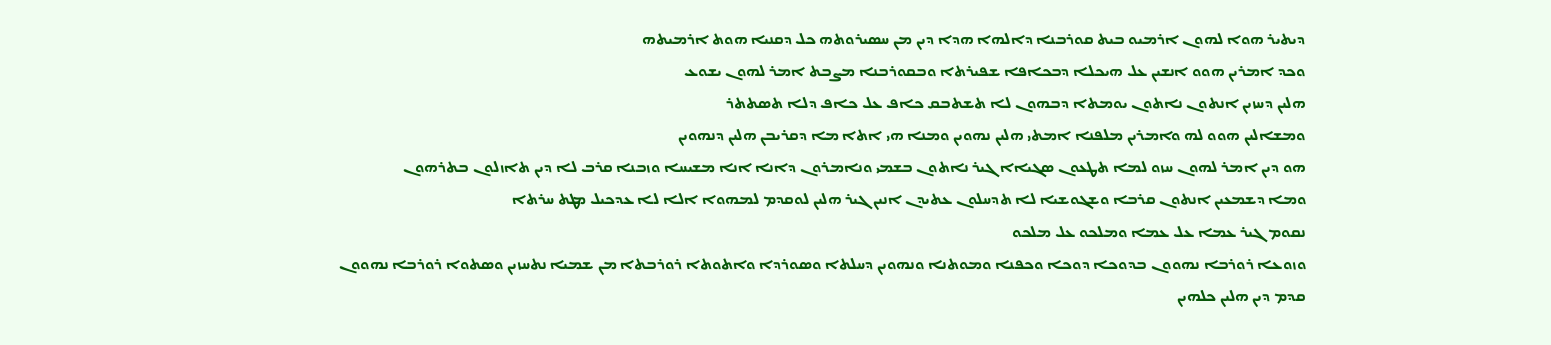ܕܝܬܝܪ ܗܘܐ ܠܗܘܢ ܐܪܡܝܘ ܒܝܬ ܩܘܪܒܢܐ ܕܐܠܗܐ ܗܕܐ ܕܝܢ ܡܢ ܚܣܝܪܘܬܗ ܟܠ ܕܩܢܝܐ ܗܘܬ ܐܪܡܝܬܗ
ܘܟܕ ܐܡܪܝܢ ܗܘܘ ܐܢܫܝܢ ܥܠ ܗܝܟܠܐ ܕܒܟܐܦܐ ܫܦܝܪܬܐ ܘܒܩܘܪܒܢܐ ܡܨܒܬ ܐܡܪ ܠܗܘܢ ܝܫܘܥ
ܗܠܝܢ ܕܚܙܝܢ ܐܢܬܘܢ ܢܐܬܘܢ ܝܘܡܬܐ ܕܒܗܘܢ ܠܐ ܬܫܬܒܩ ܟܐܦ ܥܠ ܟܐܦ ܕܠܐ ܬܣܬܬܪ
ܘܡܫܐܠܝܢ ܗܘܘ ܠܗ ܘܐܡܪܝܢ ܡܠܦܢܐ ܐܡܬܝ ܗܠܝܢ ܢܗܘܝܢ ܘܡܢܐ ܗܝ ܐܬܐ ܡܐ ܕܩܪܝܒܢ ܗܠܝܢ ܕܢܗܘܝܢ
ܗܘ ܕܝܢ ܐܡܪ ܠܗܘܢ ܚܙܘ ܠܡܐ ܬܛܥܘܢ ܣܓܝܐܐ ܓܝܪ ܢܐܬܘܢ ܒܫܡܝ ܘܢܐܡܪܘܢ ܕܐܢܐ ܐܢܐ ܡܫܝܚܐ ܘܙܒܢܐ ܩܪܒ ܠܐ ܕܝܢ ܬܐܙܠܘܢ ܒܬܪܗܘܢ
ܘܡܐ ܕܫܡܥܝܢ ܐܢܬܘܢ ܩܪܒܐ ܘܫܓܘܫܝܐ ܠܐ ܬܕܚܠܘܢ ܥܬܝܕܢ ܐܢܝܢ ܓܝܪ ܗܠܝܢ ܠܘܩܕܡ ܠܡܗܘܐ ܐܠܐ ܠܐ ܥܕܟܝܠ ܡܛܬ ܚܪܬܐ
ܢܩܘܡ ܓܝܪ ܥܡܐ ܥܠ ܥܡܐ ܘܡܠܟܘ ܥܠ ܡܠܟܘ
ܘܙܘܥܐ ܪܘܪܒܐ ܢܗܘܘܢ ܒܕܘܟܐ ܕܘܟܐ ܘܟܦܢܐ ܘܡܘܬܢܐ ܘܢܗܘܝܢ ܕܚܠܬܐ ܘܣܘܪܕܐ ܘܐܬܘܬܐ ܪܘܪܒܬܐ ܡܢ ܫܡܝܐ ܢܬܚܙܝܢ ܘܣܬܘܐ ܪܘܪܒܐ ܢܗܘܘܢ
ܩܕܡ ܕܝܢ ܗܠܝܢ ܟܠܗܝܢ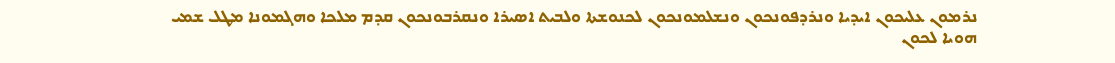ܢܪܡܘܢ ܥܠܝܟܘܢ ܐܝܕܝܐ ܘܢܪܕܦܘܢܟܘܢ ܘܢܫܠܡܘܢܟܘܢ ܠܟܢܘܫܬܐ ܘܠܒܝܬ ܐܣܝܪܐ ܘܢܩܪܒܘܢܟܘܢ ܩܕܡ ܡܠܟܐ ܘܗܓܡܘܢܐ ܡܛܠ ܫܡܝ
ܗܘܝܐ ܠܟܘܢ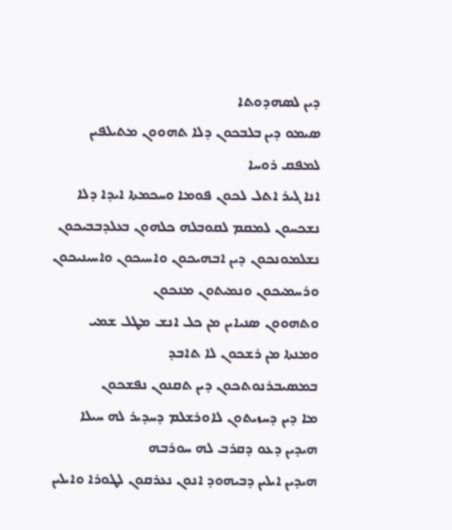ܕܝܢ ܠܣܗܕܘܬܐ
ܣܝܡܘ ܕܝܢ ܒܠܒܟܘܢ ܕܠܐ ܬܗܘܘܢ ܡܬܝܠܦܝܢ ܠܡܦܩ ܪܘܚܐ
ܐܢܐ ܓܝܪ ܐܬܠ ܠܟܘܢ ܦܘܡܐ ܘܚܟܡܬܐ ܐܝܕܐ ܕܠܐ ܢܫܟܚܘܢ ܠܡܩܡ ܠܩܘܒܠܗ ܟܠܗܘܢ ܒܥܠܕܒܒܝܟܘܢ
ܢܫܠܡܘܢܟܘܢ ܕܝܢ ܐܒܗܝܟܘܢ ܘܐܚܝܟܘܢ ܘܐܚܝܢܝܟܘܢ ܘܪܚܡܝܟܘܢ ܘܢܡܝܬܘܢ ܡܢܟܘܢ
ܘܬܗܘܘܢ ܣܢܝܐܝܢ ܡܢ ܟܠ ܐܢܫ ܡܛܠ ܫܡܝ
ܘܡܢܬܐ ܡܢ ܪܫܟܘܢ ܠܐ ܬܐܒܕ
ܒܡܣܝܒܪܢܘܬܟܘܢ ܕܝܢ ܬܩܢܘܢ ܢܦܫܟܘܢ
ܡܐ ܕܝܢ ܕܚܙܝܬܘܢ ܠܐܘܪܫܠܡ ܕܚܕܝܪ ܠܗ ܚܝܠܐ ܗܝܕܝܢ ܕܥܘ ܕܩܪܒ ܠܗ ܚܘܪܒܗ
ܗܝܕܝܢ ܐܝܠܝܢ ܕܒܝܗܘܕ ܐܢܘܢ ܢܥܪܩܘܢ ܠܛܘܪܐ ܘܐܝܠܝܢ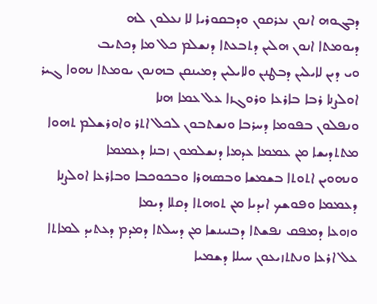ܕܒܓܘܗ ܐܢܘܢ ܢܥܪܩܘܢ ܘܕܒܩܘܪܝܐ ܠܐ ܢܥܠܘܢ ܠܗ
ܕܝܘܡܬܐ ܐܢܘܢ ܗܠܝܢ ܕܬܒܥܬܐ ܕܢܫܠܡ ܟܠ ܡܐ ܕܟܬܝܒ
ܘܝ ܕܝܢ ܠܐܝܠܝܢ ܕܒܛܢܢ ܘܠܐܝܠܝܢ ܕܡܝܢܩܢ ܒܗܢܘܢ ܝܘܡܬܐ ܢܗܘܐ ܓܝܪ ܐܘܠܨܢܐ ܪܒܐ ܒܐܪܥܐ ܘܪܘܓܙܐ ܥܠ ܥܡܐ ܗܢܐ
ܘܢܦܠܘܢ ܒܦܘܡܐ ܕܚܪܒܐ ܘܢܫܬܒܘܢ ܠܟܠ ܐܬܪ ܘܐܘܪܫܠܡ ܬܗܘܐ ܡܬܬܕܝܫܐ ܡܢ ܥܡܡܐ ܥܕܡܐ ܕܢܫܠܡܘܢ ܙܒܢܐ ܕܥܡܡܐ
ܘܢܗܘܝܢ ܐܬܘܬܐ ܒܫܡܫܐ ܘܒܣܗܪܐ ܘܒܟܘܟܒܐ ܘܒܐܪܥܐ ܐܘܠܨܢܐ ܕܥܡܡܐ ܘܦܘܫܟ ܐܝܕܝܐ ܡܢ ܬܘܗܬܐ ܕܩܠܐ ܕܝܡܐ
ܘܙܘܥܐ ܕܡܦܩ ܢܦܫܬܐ ܕܒܢܝܢܫܐ ܡܢ ܕܚܠܬܐ ܕܡܕܡ ܕܥܬܝܕ ܠܡܐܬܐ ܥܠ ܐܪܥܐ ܘܢܬܬܙܝܥܘܢ ܚܝܠܐ ܕܫܡܝܐ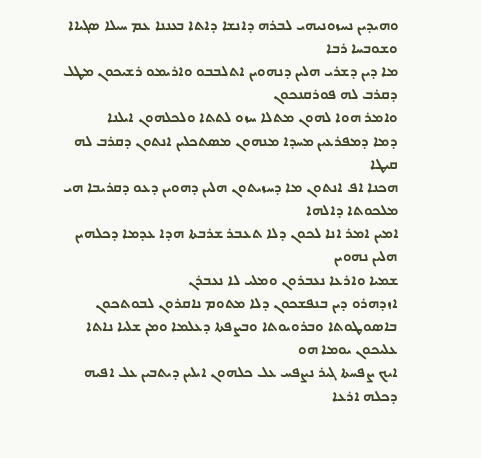ܘܗܝܕܝܢ ܢܚܙܘܢܝܗܝ ܠܒܪܗ ܕܐܢܫܐ ܕܐܬܐ ܒܥܢܢܐ ܥܡ ܚܝܠܐ ܣܓܝܐܐ ܘܫܘܒܚܐ ܪܒܐ
ܡܐ ܕܝܢ ܕܫܪܝ ܗܠܝܢ ܕܢܗܘܝܢ ܐܬܠܒܒܘ ܘܐܪܝܡܘ ܪܫܝܟܘܢ ܡܛܠ ܕܩܪܒ ܠܗ ܦܘܪܩܢܟܘܢ
ܘܐܡܪ ܗܘܐ ܠܗܘܢ ܡܬܠܐ ܚܙܘ ܠܬܬܐ ܘܠܟܠܗܘܢ ܐܝܠܢܐ
ܕܡܐ ܕܡܦܪܥܝܢ ܡܚܕܐ ܡܢܗܘܢ ܡܣܬܟܠܝܢ ܐܢܬܘܢ ܕܩܪܒ ܠܗ ܩܝܛܐ
ܗܟܢܐ ܐܦ ܐܢܬܘܢ ܡܐ ܕܚܙܝܬܘܢ ܗܠܝܢ ܕܗܘܝܢ ܕܥܘ ܕܩܪܝܒܐ ܗܝ ܡܠܟܘܬܐ ܕܐܠܗܐ
ܐܡܝܢ ܐܡܪ ܐܢܐ ܠܟܘܢ ܕܠܐ ܬܥܒܪ ܫܪܒܬܐ ܗܕܐ ܥܕܡܐ ܕܟܠܗܝܢ ܗܠܝܢ ܢܗܘܝܢ
ܫܡܝܐ ܘܐܪܥܐ ܢܥܒܪܘܢ ܘܡܠܝ ܠܐ ܢܥܒܪܢ
ܐܙܕܗܪܘ ܕܝܢ ܒܢܦܫܟܘܢ ܕܠܐ ܡܬܘܡ ܢܐܩܪܘܢ ܠܒܘܬܟܘܢ ܒܐܣܘܛܘܬܐ ܘܒܪܘܝܘܬܐ ܘܒܨܦܬܐ ܕܥܠܡܐ ܘܡܢ ܫܠܝܐ ܢܐܬܐ ܥܠܝܟܘܢ ܝܘܡܐ ܗܘ
ܐܝܟ ܨܦܚܬܐ ܓܝܪ ܢܨܦܚ ܥܠ ܟܠܗܘܢ ܐܝܠܝܢ ܕܝܬܒܝܢ ܥܠ ܐܦܝܗ ܕܟܠܗ ܐܪܥܐ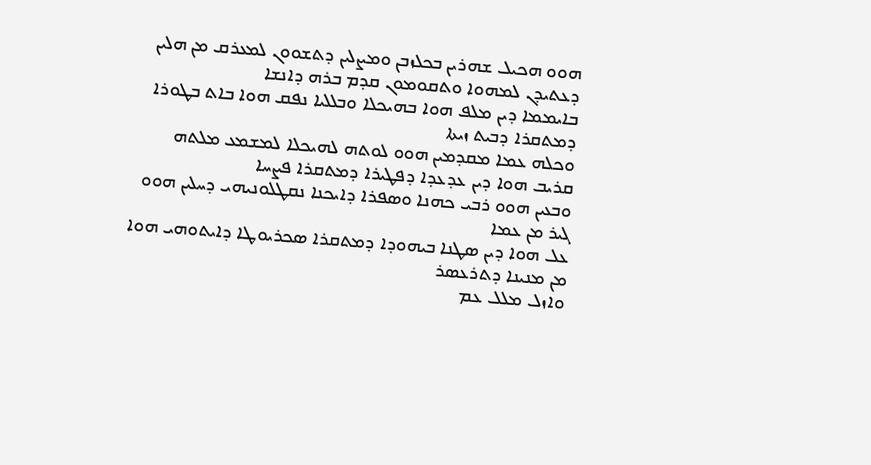ܗܘܘ ܗܟܝܠ ܫܗܪܝܢ ܒܟܠܙܒܢ ܘܡܨܠܝܢ ܕܬܫܘܘܢ ܠܡܥܪܩ ܡܢ ܗܠܝܢ ܕܥܬܝܕܢ ܠܡܗܘܐ ܘܬܩܘܡܘܢ ܩܕܡ ܒܪܗ ܕܐܢܫܐ
ܒܐܝܡܡܐ ܕܝܢ ܡܠܦ ܗܘܐ ܒܗܝܟܠܐ ܘܒܠܠܝܐ ܢܦܩ ܗܘܐ ܒܐܬ ܒܛܘܪܐ ܕܡܬܩܪܐ ܕܒܝܬ ܙܝܬܐ
ܘܟܠܗ ܥܡܐ ܡܩܕܡܝܢ ܗܘܘ ܠܘܬܗ ܠܗܝܟܠܐ ܠܡܫܡܥ ܡܠܬܗ
ܩܪܝܒ ܗܘܐ ܕܝܢ ܥܕܥܕܐ ܕܦܛܝܪܐ ܕܡܬܩܪܐ ܦܨܚܐ
ܘܒܥܝܢ ܗܘܘ ܪܒܝ ܟܗܢܐ ܘܣܦܪܐ ܕܐܝܟܢܐ ܢܩܛܠܘܢܝܗܝ ܕܚܠܝܢ ܗܘܘ ܓܝܪ ܡܢ ܥܡܐ
ܥܠ ܗܘܐ ܕܝܢ ܣܛܢܐ ܒܝܗܘܕܐ ܕܡܬܩܪܐ ܣܟܪܝܘܛܐ ܕܐܝܬܘܗܝ ܗܘܐ ܡܢ ܡܢܝܢܐ ܕܬܪܥܣܪ
ܘܐܙܠ ܡܠܠ ܥܡ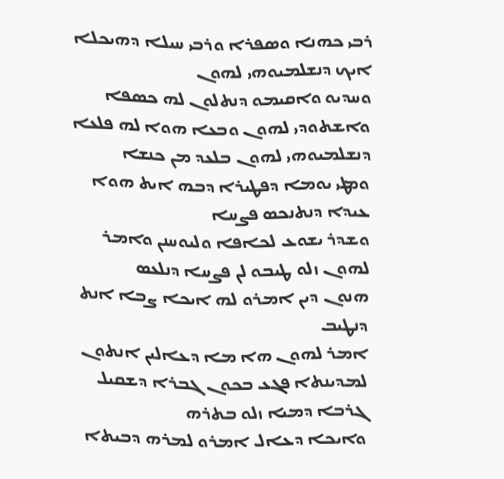ܪܒܝ ܟܗܢܐ ܘܣܦܪܐ ܘܪܒܝ ܚܝܠܐ ܕܗܝܟܠܐ ܐܝܟ ܕܢܫܠܡܝܘܗܝ ܠܗܘܢ
ܘܚܕܝܘ ܘܐܩܝܡܘ ܕܢܬܠܘܢ ܠܗ ܟܣܦܐ
ܘܐܫܬܘܕܝ ܠܗܘܢ ܘܒܥܐ ܗܘܐ ܠܗ ܦܠܥܐ ܕܢܫܠܡܝܘܗܝ ܠܗܘܢ ܒܠܥܕ ܡܢ ܟܢܫܐ
ܘܡܛܝ ܝܘܡܐ ܕܦܛܝܪܐ ܕܒܗ ܐܝܬ ܗܘܐ ܥܝܕܐ ܕܢܬܢܟܣ ܦܨܚܐ
ܘܫܕܪ ܝܫܘܥ ܠܟܐܦܐ ܘܠܝܘܚܢܢ ܘܐܡܪ ܠܗܘܢ ܙܠܘ ܛܝܒܘ ܠܢ ܦܨܚܐ ܕܢܠܥܣ
ܗܢܘܢ ܕܝܢ ܐܡܪܘ ܠܗ ܐܝܟܐ ܨܒܐ ܐܢܬ ܕܢܛܝܒ
ܐܡܪ ܠܗܘܢ ܗܐ ܡܐ ܕܥܐܠܝܢ ܐܢܬܘܢ ܠܡܕܝܢܬܐ ܦܓܥ ܒܟܘܢ ܓܒܪܐ ܕܫܩܝܠ ܓܪܒܐ ܕܡܝܐ ܙܠܘ ܒܬܪܗ
ܘܐܝܟܐ ܕܥܐܠ ܐܡܪܘ ܠܡܪܗ ܕܒܝܬܐ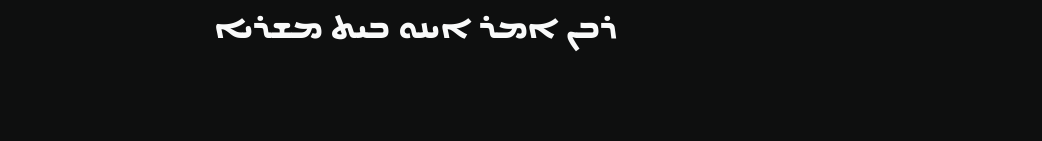ܪܒܢ ܐܡܪ ܐܝܢܘ ܒܝܬ ܡܫܪܝܐ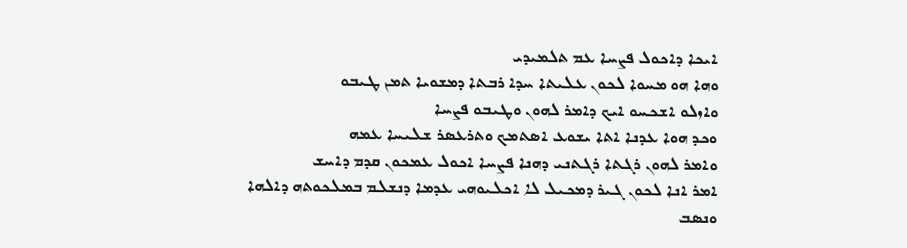ܐܝܟܐ ܕܐܟܘܠ ܦܨܚܐ ܥܡ ܬܠܡܝܕܝ
ܘܗܐ ܗܘ ܡܚܘܐ ܠܟܘܢ ܥܠܝܬܐ ܚܕܐ ܪܒܬܐ ܕܡܫܘܝܐ ܬܡܢ ܛܝܒܘ
ܘܐܙܠܘ ܐܫܟܚܘ ܐܝܟ ܕܐܡܪ ܠܗܘܢ ܘܛܝܒܘ ܦܨܚܐ
ܘܟܕ ܗܘܐ ܥܕܢܐ ܐܬܐ ܝܫܘܥ ܐܣܬܡܟ ܘܬܪܥܣܪ ܫܠܝܚܐ ܥܡܗ
ܘܐܡܪ ܠܗܘܢ ܪܓܬܐ ܪܓܬܢܝ ܕܗܢܐ ܦܨܚܐ ܐܟܘܠ ܥܡܟܘܢ ܩܕܡ ܕܐܚܫ
ܐܡܪ ܐܢܐ ܠܟܘܢ ܓܝܪ ܕܡܟܝܠ ܠܐ ܐܟܠܝܘܗܝ ܥܕܡܐ ܕܢܫܠܡ ܒܡܠܟܘܬܗ ܕܐܠܗܐ
ܘܢܣܒ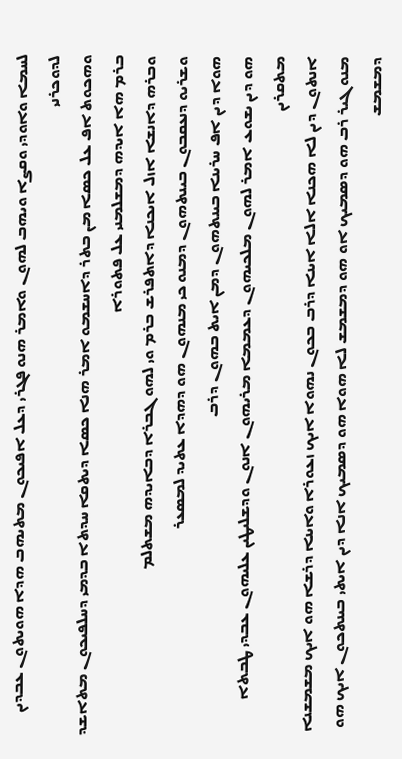ܠܚܡܐ ܘܐܘܕܝ ܘܩܨܐ ܘܝܗܒ ܠܗܘܢ ܘܐܡܪ ܗܢܘ ܦܓܪܝ ܕܥܠ ܐܦܝܟܘܢ ܡܬܝܗܒ ܗܕܐ ܗܘܝܬܘܢ ܥܒܕܝܢ ܠܕܘܟܪܢܝ
ܘܗܟܘܬ ܐܦ ܥܠ ܟܣܐ ܡܢ ܒܬܪ ܕܐܚܫܡܘ ܐܡܪ ܗܢܐ ܟܣܐ ܕܝܬܩܐ ܚܕܬܐ ܒܕܡܝ ܕܚܠܦܝܟܘܢ ܡܬܐܫܕ
ܒܪܡ ܗܐ ܐܝܕܗ ܕܡܫܠܡܢܝ ܥܠ ܦܬܘܪܐ
ܘܒܪܗ ܕܐܢܫܐ ܐܙܠ ܐܝܟܢܐ ܕܐܬܦܪܫ ܒܪܡ ܘܝ ܠܗܘ ܓܒܪܐ ܕܒܐܝܕܗ ܡܫܬܠܡ
ܘܫܪܝܘ ܕܢܥܩܒܘܢ ܒܝܢܬܗܘܢ ܕܡܢܘ ܟܝ ܡܢܗܘܢ ܗܘ ܕܗܕܐ ܥܬܝܕ ܠܡܣܥܪ
ܗܘܐ ܕܝܢ ܐܦ ܚܪܝܢܐ ܒܝܢܬܗܘܢ ܕܡܢ ܐܝܬ ܒܗܘܢ ܕܪܒ
ܗܘ ܕܝܢ ܝܫܘܥ ܐܡܪ ܠܗܘܢ ܡܠܟܝܗܘܢ ܕܥܡܡܐ ܡܪܝܗܘܢ ܐܢܘܢ ܘܕܫܠܝܛܝܢ ܥܠܝܗܘܢ ܥܒܕܝ ܛܒܬܐ ܡܬܩܪܝܢ
ܐܢܬܘܢ ܕܝܢ ܠܐ ܗܟܢܐ ܐܠܐ ܐܝܢܐ ܕܪܒ ܒܟܘܢ ܢܗܘܐ ܐܝܟ ܙܥܘܪܐ ܘܐܝܢܐ ܕܪܫܐ ܗܘ ܐܝܟ ܡܫܡܫܢܐ
ܡܢܘ ܓܝܪ ܪܒ ܗܘ ܕܣܡܝܟ ܐܘ ܗܘ ܕܡܫܡܫ ܠܐ ܗܘܐ ܗܘ ܕܣܡܝܟ ܐܢܐ ܕܝܢ ܐܝܬܝ ܒܝܢܬܟܘܢ ܐܝܟ ܗܘ ܕܡܫܡܫ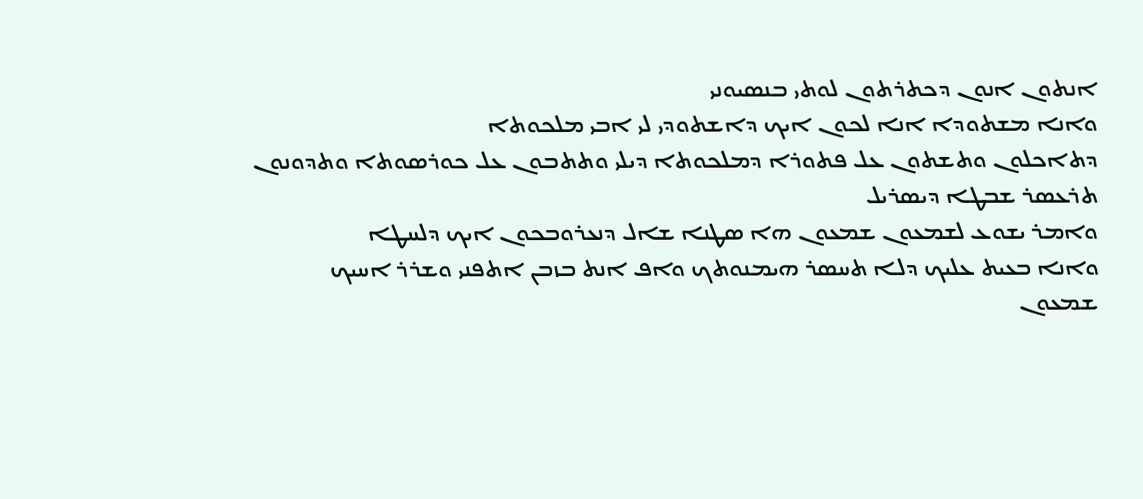ܐܢܬܘܢ ܐܢܘܢ ܕܟܬܪܬܘܢ ܠܘܬܝ ܒܢܣܝܘܢܝ
ܘܐܢܐ ܡܫܬܘܕܐ ܐܢܐ ܠܟܘܢ ܐܝܟ ܕܐܫܬܘܕܝ ܠܝ ܐܒܝ ܡܠܟܘܬܐ
ܕܬܐܟܠܘܢ ܘܬܫܬܘܢ ܥܠ ܦܬܘܪܐ ܕܡܠܟܘܬܐ ܕܝܠܝ ܘܬܬܒܘܢ ܥܠ ܟܘܪܣܘܬܐ ܘܬܕܘܢܘܢ ܬܪܥܣܪ ܫܒܛܐ ܕܝܣܪܝܠ
ܘܐܡܪ ܝܫܘܥ ܠܫܡܥܘܢ ܫܡܥܘܢ ܗܐ ܣܛܢܐ ܫܐܠ ܕܢܥܪܘܒܟܘܢ ܐܝܟ ܕܠܚܛܐ
ܘܐܢܐ ܒܥܝܬ ܥܠܝܟ ܕܠܐ ܬܚܣܪ ܗܝܡܢܘܬܟ ܘܐܦ ܐܢܬ ܒܙܒܢ ܐܬܦܢܝ ܘܫܪܪ ܐܚܝܟ
ܫܡܥܘܢ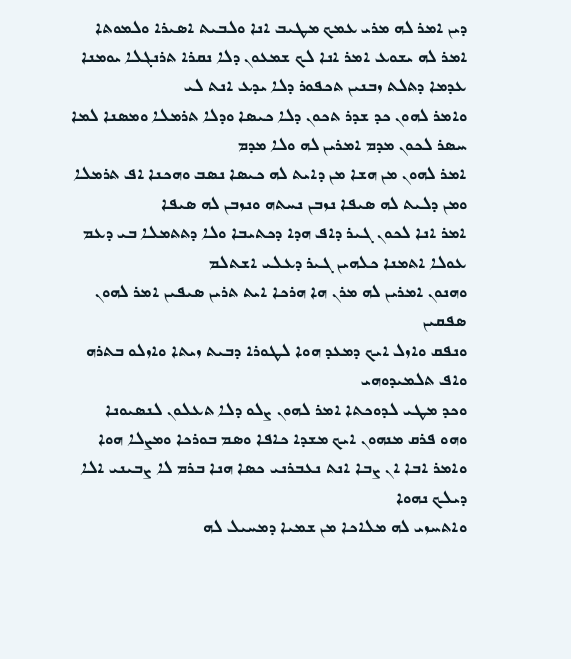ܕܝܢ ܐܡܪ ܠܗ ܡܪܝ ܥܡܟ ܡܛܝܒ ܐܢܐ ܘܠܒܝܬ ܐܣܝܪܐ ܘܠܡܘܬܐ
ܐܡܪ ܠܗ ܝܫܘܥ ܐܡܪ ܐܢܐ ܠܟ ܫܡܥܘܢ ܕܠܐ ܢܩܪܐ ܬܪܢܓܠܐ ܝܘܡܢܐ ܥܕܡܐ ܕܬܠܬ ܙܒܢܝܢ ܬܟܦܘܪ ܕܠܐ ܝܕܥ ܐܢܬ ܠܝ
ܘܐܡܪ ܠܗܘܢ ܟܕ ܫܕܪ ܬܟܘܢ ܕܠܐ ܟܝܣܐ ܘܕܠܐ ܬܪܡܠܐ ܘܡܣܢܐ ܠܡܐ ܚܣܪ ܠܟܘܢ ܡܕܡ ܐܡܪܝܢ ܠܗ ܘܠܐ ܡܕܡ
ܐܡܪ ܠܗܘܢ ܡܢ ܗܫܐ ܡܢ ܕܐܝܬ ܠܗ ܟܝܣܐ ܢܣܒ ܘܗܟܢܐ ܐܦ ܬܪܡܠܐ ܘܡܢ ܕܠܝܬ ܠܗ ܣܝܦܐ ܢܙܒܢ ܢܚܬܗ ܘܢܙܒܢ ܠܗ ܣܝܦܐ
ܐܡܪ ܐܢܐ ܠܟܘܢ ܓܝܪ ܕܐܦ ܗܕܐ ܕܟܬܝܒܐ ܘܠܐ ܕܬܬܡܠܐ ܒܝ ܕܥܡ ܥܘܠܐ ܐܬܡܢܐ ܟܠܗܝܢ ܓܝܪ ܕܥܠܝ ܐܫܬܠܡ
ܘܗܢܘܢ ܐܡܪܝܢ ܠܗ ܡܪܢ ܗܐ ܗܪܟܐ ܐܝܬ ܬܪܝܢ ܣܝܦܝܢ ܐܡܪ ܠܗܘܢ ܣܦܩܝܢ
ܘܢܦܩ ܘܐܙܠ ܐܝܟ ܕܡܥܕ ܗܘܐ ܠܛܘܪܐ ܕܒܝܬ ܙܝܬܐ ܘܐܙܠܘ ܒܬܪܗ ܘܐܦ ܬܠܡܝܕܘܗܝ
ܘܟܕ ܡܛܝ ܠܕܘܟܬܐ ܐܡܪ ܠܗܘܢ ܨܠܘ ܕܠܐ ܬܥܠܘܢ ܠܢܣܝܘܢܐ
ܘܗܘ ܦܪܩ ܡܢܗܘܢ ܐܝܟ ܡܫܕܐ ܟܐܦܐ ܘܣܡ ܒܘܪܟܐ ܘܡܨܠܐ ܗܘܐ
ܘܐܡܪ ܐܒܐ ܐܢ ܨܒܐ ܐܢܬ ܢܥܒܪܢܝ ܟܣܐ ܗܢܐ ܒܪܡ ܠܐ ܨܒܝܢܝ ܐܠܐ ܕܝܠܟ ܢܗܘܐ
ܘܐܬܚܙܝ ܠܗ ܡܠܐܟܐ ܡܢ ܫܡܝܐ ܕܡܚܝܠ ܠܗ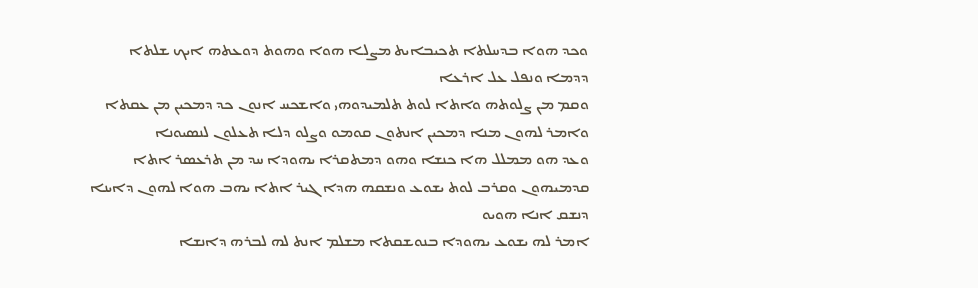ܘܟܕ ܗܘܐ ܒܕܚܠܬܐ ܬܟܝܒܐܝܬ ܡܨܠܐ ܗܘܐ ܘܗܘܬ ܕܘܥܬܗ ܐܝܟ ܫܠܬܐ ܕܕܡܐ ܘܢܦܠ ܥܠ ܐܪܥܐ
ܘܩܡ ܡܢ ܨܠܘܬܗ ܘܐܬܐ ܠܘܬ ܬܠܡܝܕܘܗܝ ܘܐܫܟܚ ܐܢܘܢ ܟܕ ܕܡܟܝܢ ܡܢ ܥܩܬܐ
ܘܐܡܪ ܠܗܘܢ ܡܢܐ ܕܡܟܝܢ ܐܢܬܘܢ ܩܘܡܘ ܘܨܠܘ ܕܠܐ ܬܥܠܘܢ ܠܢܣܝܘܢܐ
ܘܥܕ ܗܘ ܡܡܠܠ ܗܐ ܟܢܫܐ ܘܗܘ ܕܡܬܩܪܐ ܝܗܘܕܐ ܚܕ ܡܢ ܬܪܥܣܪ ܐܬܐ ܩܕܡܝܗܘܢ ܘܩܪܒ ܠܘܬ ܝܫܘܥ ܘܢܫܩܗ ܗܕܐ ܓܝܪ ܐܬܐ ܝܗܒ ܗܘܐ ܠܗܘܢ ܕܐܝܢܐ ܕܢܫܩ ܐܢܐ ܗܘܝܘ
ܐܡܪ ܠܗ ܝܫܘܥ ܝܗܘܕܐ ܒܢܘܫܩܬܐ ܡܫܠܡ ܐܢܬ ܠܗ ܠܒܪܗ ܕܐܢܫܐ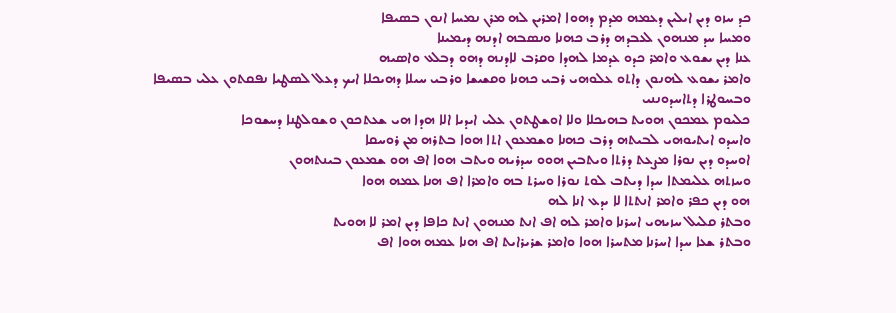ܟܕ ܚܙܘ ܕܝܢ ܐܝܠܝܢ ܕܥܡܗ ܡܕܡ ܕܗܘܐ ܐܡܪܝܢ ܠܗ ܡܪܢ ܢܡܚܐ ܐܢܘܢ ܒܣܝܦܐ
ܘܡܚܐ ܚܕ ܡܢܗܘܢ ܠܥܒܕܗ ܕܪܒ ܟܗܢܐ ܘܢܣܒܗ ܐܕܢܗ ܕܝܡܝܢܐ
ܥܢܐ ܕܝܢ ܝܫܘܥ ܘܐܡܪ ܟܕܘ ܥܕܡܐ ܠܗܕܐ ܘܩܪܒ ܠܐܕܢܗ ܕܗܘ ܕܒܠܥ ܘܐܣܝܗ
ܘܐܡܪ ܝܫܘܥ ܠܗܢܘܢ ܕܐܬܘ ܥܠܘܗܝ ܪܒܝ ܟܗܢܐ ܘܩܫܝܫܐ ܘܪܒܝ ܚܝܠܐ ܕܗܝܟܠܐ ܐܝܟ ܕܥܠ ܠܣܛܝܐ ܢܦܩܬܘܢ ܥܠܝ ܒܣܝܦܐ ܘܒܚܘܛܪܐ ܕܬܐܚܕܘܢܢܝ
ܟܠܝܘܡ ܥܡܟܘܢ ܗܘܝܬ ܒܗܝܟܠܐ ܘܠܐ ܐܘܫܛܬܘܢ ܥܠܝ ܐܝܕܝܐ ܐܠܐ ܗܕܐ ܗܝ ܫܥܬܟܘܢ ܘܫܘܠܛܢܐ ܕܚܫܘܟܐ
ܘܐܚܕܘ ܐܝܬܝܘܗܝ ܠܒܝܬܗ ܕܪܒ ܟܗܢܐ ܘܫܡܥܘܢ ܐܬܐ ܗܘܐ ܒܬܪܗ ܡܢ ܪܘܚܩܐ
ܐܘܚܕܘ ܕܝܢ ܢܘܪܐ ܡܨܥܬ ܕܪܬܐ ܘܝܬܒܝܢ ܗܘܘ ܚܕܪܝܗ ܘܝܬܒ ܗܘܐ ܐܦ ܗܘ ܫܡܥܘܢ ܒܝܢܬܗܘܢ
ܘܚܙܬܗ ܥܠܝܡܬܐ ܚܕܐ ܕܝܬܒ ܠܘܬ ܢܘܪܐ ܘܚܪܬ ܒܗ ܘܐܡܪܐ ܐܦ ܗܢܐ ܥܡܗ ܗܘܐ
ܗܘ ܕܝܢ ܟܦܪ ܘܐܡܪ ܐܢܬܬܐ ܠܐ ܝܕܥ ܐܢܐ ܠܗ
ܘܒܬܪ ܩܠܝܠ ܚܙܝܗܝ ܐܚܪܢܐ ܘܐܡܪ ܠܗ ܐܦ ܐܢܬ ܡܢܗܘܢ ܐܢܬ ܟܐܦܐ ܕܝܢ ܐܡܪ ܠܐ ܗܘܝܬ
ܘܒܬܪ ܫܥܐ ܚܕܐ ܐܚܪܢܐ ܡܬܚܪܐ ܗܘܐ ܘܐܡܪ ܫܪܝܪܐܝܬ ܐܦ ܗܢܐ ܥܡܗ ܗܘܐ ܐܦ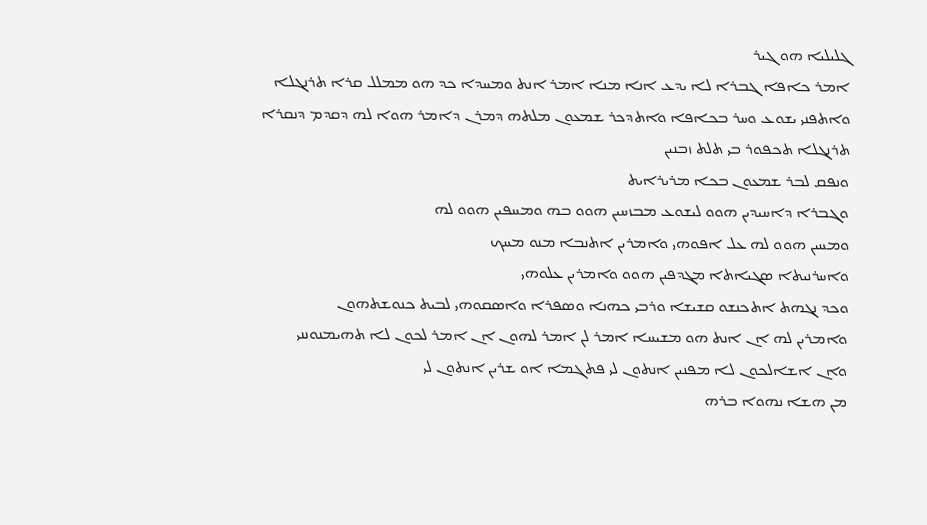ܓܠܝܠܝܐ ܗܘ ܓܝܪ
ܐܡܪ ܟܐܦܐ ܓܒܪܐ ܠܐ ܝܕܥ ܐܢܐ ܡܢܐ ܐܡܪ ܐܢܬ ܘܡܚܕܐ ܟܕ ܗܘ ܡܡܠܠ ܩܪܐ ܬܪܢܓܠܐ
ܘܐܬܦܢܝ ܝܫܘܥ ܘܚܪ ܒܟܐܦܐ ܘܐܬܕܟܪ ܫܡܥܘܢ ܡܠܬܗ ܕܡܪܢ ܕܐܡܪ ܗܘܐ ܠܗ ܕܩܕܡ ܕܢܩܪܐ ܬܪܢܓܠܐ ܬܟܦܘܪ ܒܝ ܬܠܬ ܙܒܢܝܢ
ܘܢܦܩ ܠܒܪ ܫܡܥܘܢ ܒܟܐ ܡܪܝܪܐܝܬ
ܘܓܒܪܐ ܕܐܚܝܕܝܢ ܗܘܘ ܠܝܫܘܥ ܡܒܙܚܝܢ ܗܘܘ ܒܗ ܘܡܚܦܝܢ ܗܘܘ ܠܗ
ܘܡܚܝܢ ܗܘܘ ܠܗ ܥܠ ܐܦܘܗܝ ܘܐܡܪܝܢ ܐܬܢܒܐ ܡܢܘ ܡܚܟ
ܘܐܚܪܢܝܬܐ ܣܓܝܐܬܐ ܡܓܕܦܝܢ ܗܘܘ ܘܐܡܪܝܢ ܥܠܘܗܝ
ܘܟܕ ܢܓܗܬ ܐܬܟܢܫܘ ܩܫܝܫܐ ܘܪܒܝ ܟܗܢܐ ܘܣܦܪܐ ܘܐܣܩܘܗܝ ܠܒܝܬ ܟܢܘܫܬܗܘܢ
ܘܐܡܪܝܢ ܠܗ ܐܢ ܐܢܬ ܗܘ ܡܫܝܚܐ ܐܡܪ ܠܢ ܐܡܪ ܠܗܘܢ ܐܢ ܐܡܪ ܠܟܘܢ ܠܐ ܬܗܝܡܢܘܢܢܝ
ܘܐܢ ܐܫܐܠܟܘܢ ܠܐ ܡܦܢܝܢ ܐܢܬܘܢ ܠܝ ܦܬܓܡܐ ܐܘ ܫܪܝܢ ܐܢܬܘܢ ܠܝ
ܡܢ ܗܫܐ ܢܗܘܐ ܒܪܗ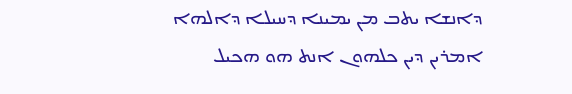ܕܐܢܫܐ ܝܬܒ ܡܢ ܝܡܝܢܐ ܕܚܝܠܐ ܕܐܠܗܐ
ܐܡܪܝܢ ܕܝܢ ܟܠܗܘܢ ܐܢܬ ܗܘ ܗܟܝܠ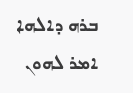ܒܪܗ ܕܐܠܗܐ ܐܡܪ ܠܗܘܢ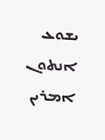ܝܫܘܥ ܐܢܬܘܢ ܐܡܪܝܢ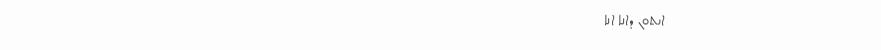ܐܢܬܘܢ ܕܐܢܐ ܐܢܐ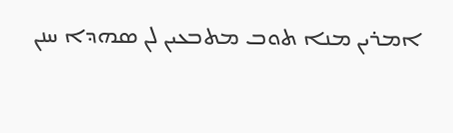ܐܡܪܝܢ ܡܢܐ ܬܘܒ ܡܬܒܥܝܢ ܠܢ ܣܗܕܐ ܚܢܢ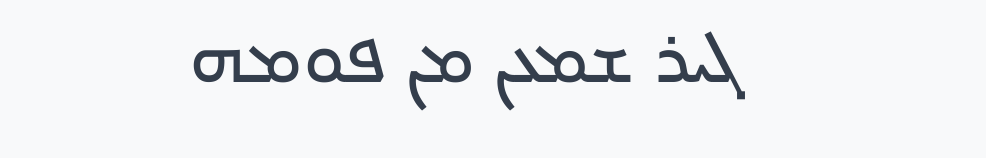ܓܝܪ ܫܡܥܢ ܡܢ ܦܘܡܗ